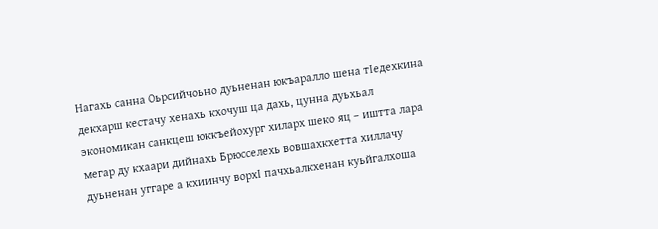Нагахь санна Оьрсийчоьно дуьненан юкъаралло шена тIедехкина декхарш кестачу хенахь кхочуш ца дахь, цунна дуьхьал экономикан санкцеш юккъейохург хиларх шеко яц – иштта лара мегар ду кхаари дийнахь Брюсселехь вовшахкхетта хиллачу дуьненан уггаре а кхиинчу ворхI пачхьалкхенан куьйгалхоша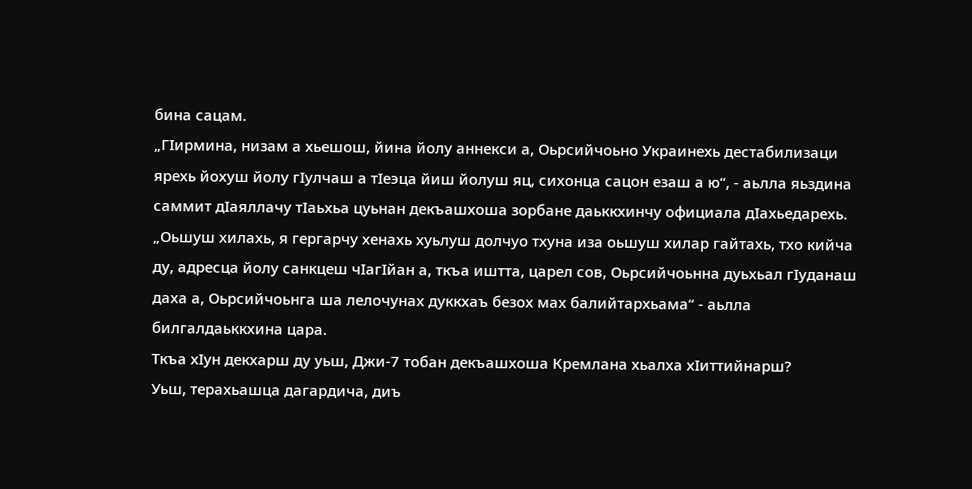бина сацам.
„ГIирмина, низам а хьешош, йина йолу аннекси а, Оьрсийчоьно Украинехь дестабилизаци ярехь йохуш йолу гIулчаш а тIеэца йиш йолуш яц, сихонца сацон езаш а ю“, - аьлла яьздина саммит дIаяллачу тIаьхьа цуьнан декъашхоша зорбане даьккхинчу официала дIахьедарехь.
„Оьшуш хилахь, я гергарчу хенахь хуьлуш долчуо тхуна иза оьшуш хилар гайтахь, тхо кийча ду, адресца йолу санкцеш чIагIйан а, ткъа иштта, царел сов, Оьрсийчоьнна дуьхьал гIуданаш даха а, Оьрсийчоьнга ша лелочунах дуккхаъ безох мах балийтархьама“ - аьлла билгалдаьккхина цара.
Ткъа хIун декхарш ду уьш, Джи-7 тобан декъашхоша Кремлана хьалха хIиттийнарш?
Уьш, терахьашца дагардича, диъ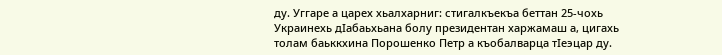ду. Уггаре а царех хьалхарниг: стигалкъекъа беттан 25-чохь Украинехь дIабаьхьана болу президентан харжамаш а, цигахь толам баьккхина Порошенко Петр а къобалварца тIеэцар ду.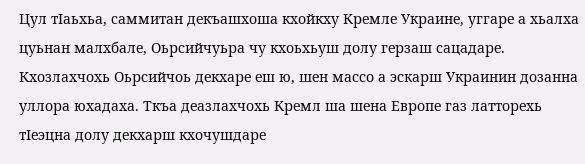Цул тIаьхьа, саммитан декъашхоша кхойкху Кремле Украине, уггаре а хьалха цуьнан малхбале, Оьрсийчуьра чу кхоьхьуш долу герзаш сацадаре. Кхозлахчохь Оьрсийчоь декхаре еш ю, шен массо а эскарш Украинин дозанна уллора юхадаха. Ткъа деазлахчохь Кремл ша шена Европе газ латторехь тIеэцна долу декхарш кхочушдаре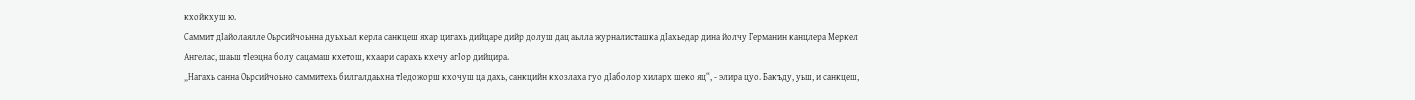кхойкхуш ю.
Саммит дIайолаялле Оьрсийчоьнна дуьхьал керла санкцеш яхар цигахь дийцаре дийр долуш дац аьлла журналисташка дIахьедар дина йолчу Германин канцлера Меркел Ангелас, шаьш тIеэцна болу сацамаш кхетош, кхаари сарахь кхечу агIор дийцира.
„Нагахь санна Оьрсийчоьно саммитехь билгалдаьхна тIедожорш кхочуш ца дахь, санкцийн кхозлаха гуо дIаболор хиларх шеко яц“, - элира цуо. Бакъду, уьш, и санкцеш,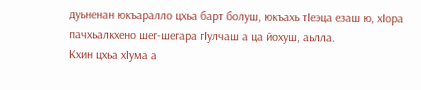дуьненан юкъаралло цхьа барт болуш, юкъахь тIеэца езаш ю, хIора пачхьалкхено шег-шегара гIулчаш а ца йохуш, аьлла.
Кхин цхьа хIума а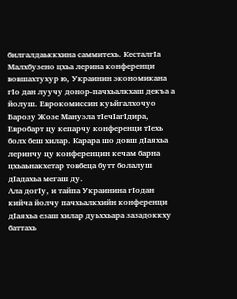билгалдаьккхина саммитехь. КесталгIа Малхбузено цхьа лерина конференци вовшахтухур ю, Украинин экономикана гIо дан луучу донор-пачхьалкхаш декъа а йолуш. Еврокомиссин куьйгалхочуо Барозу Жозе Мануэла тIечIагIдира, Евробарт цу кепарчу конференци тIехь болх беш хилар. Карара шо довш дIаяхьа леринчу цу конференцин кечам барна цхьаьнакхетар товбеца бутт болалуш дIадахьа мегаш ду.
Ала догIу, и тайпа Украинина гIодан кийча йолчу пачхьалкхийн конференци дIаяхьа езаш хилар дуьххьара зазадоккху баттахь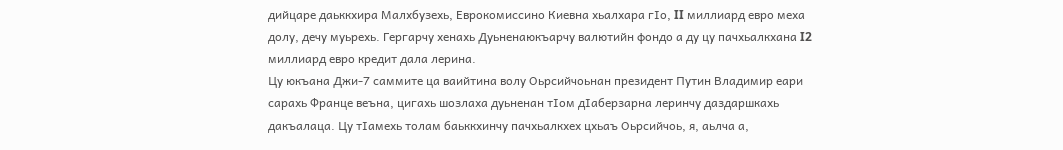дийцаре даьккхира Малхбузехь, Еврокомиссино Киевна хьалхара гIо, II миллиард евро меха долу, дечу муьрехь. Гергарчу хенахь Дуьненаюкъарчу валютийн фондо а ду цу пачхьалкхана I2 миллиард евро кредит дала лерина.
Цу юкъана Джи-7 саммите ца ваийтина волу Оьрсийчоьнан президент Путин Владимир еари сарахь Франце веъна, цигахь шозлаха дуьненан тIом дIаберзарна леринчу даздаршкахь дакъалаца. Цу тIамехь толам баьккхинчу пачхьалкхех цхьаъ Оьрсийчоь, я, аьлча а,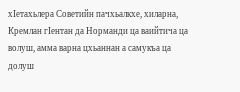хIетахьлера Советийн пачхьалкхе, хиларна, Кремлан гIентан да Норманди ца ваийтича ца волуш, амма варна цхьаннан а самукъа ца долуш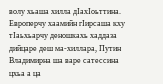волу хьаша хилла дIахIоьттина.
Европерчу хаамийн гIирсаша кху тIаьхьарчу деношкахь хаддаза дийцаре деш ма-хиллара, Путин Владимирна ша варе сатессина цхьа а ца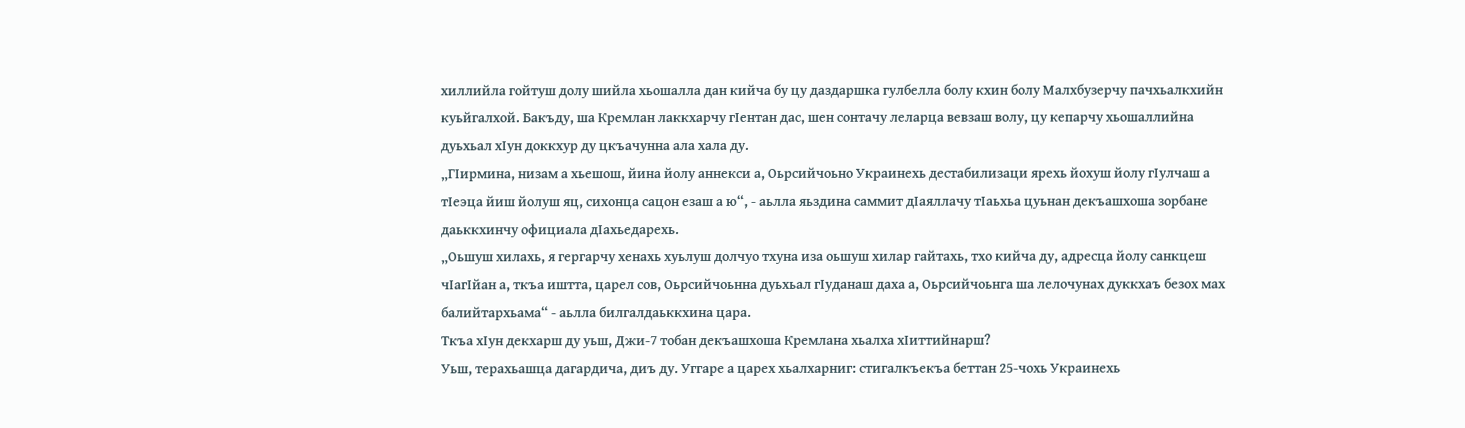хиллийла гойтуш долу шийла хьошалла дан кийча бу цу даздаршка гулбелла болу кхин болу Малхбузерчу пачхьалкхийн куьйгалхой. Бакъду, ша Кремлан лаккхарчу гIентан дас, шен сонтачу леларца вевзаш волу, цу кепарчу хьошаллийна дуьхьал хIун доккхур ду цкъачунна ала хала ду.
„ГIирмина, низам а хьешош, йина йолу аннекси а, Оьрсийчоьно Украинехь дестабилизаци ярехь йохуш йолу гIулчаш а тIеэца йиш йолуш яц, сихонца сацон езаш а ю“, - аьлла яьздина саммит дIаяллачу тIаьхьа цуьнан декъашхоша зорбане даьккхинчу официала дIахьедарехь.
„Оьшуш хилахь, я гергарчу хенахь хуьлуш долчуо тхуна иза оьшуш хилар гайтахь, тхо кийча ду, адресца йолу санкцеш чIагIйан а, ткъа иштта, царел сов, Оьрсийчоьнна дуьхьал гIуданаш даха а, Оьрсийчоьнга ша лелочунах дуккхаъ безох мах балийтархьама“ - аьлла билгалдаьккхина цара.
Ткъа хIун декхарш ду уьш, Джи-7 тобан декъашхоша Кремлана хьалха хIиттийнарш?
Уьш, терахьашца дагардича, диъ ду. Уггаре а царех хьалхарниг: стигалкъекъа беттан 25-чохь Украинехь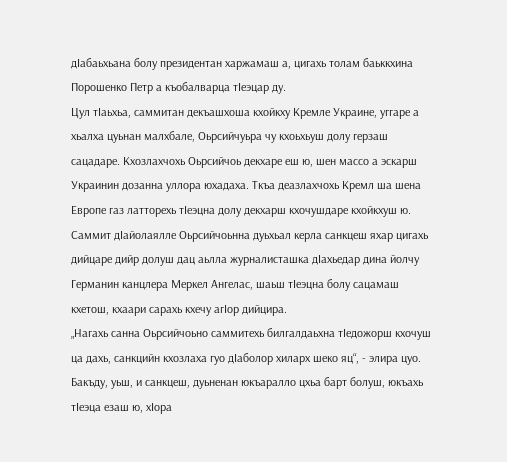дIабаьхьана болу президентан харжамаш а, цигахь толам баьккхина Порошенко Петр а къобалварца тIеэцар ду.
Цул тIаьхьа, саммитан декъашхоша кхойкху Кремле Украине, уггаре а хьалха цуьнан малхбале, Оьрсийчуьра чу кхоьхьуш долу герзаш сацадаре. Кхозлахчохь Оьрсийчоь декхаре еш ю, шен массо а эскарш Украинин дозанна уллора юхадаха. Ткъа деазлахчохь Кремл ша шена Европе газ латторехь тIеэцна долу декхарш кхочушдаре кхойкхуш ю.
Саммит дIайолаялле Оьрсийчоьнна дуьхьал керла санкцеш яхар цигахь дийцаре дийр долуш дац аьлла журналисташка дIахьедар дина йолчу Германин канцлера Меркел Ангелас, шаьш тIеэцна болу сацамаш кхетош, кхаари сарахь кхечу агIор дийцира.
„Нагахь санна Оьрсийчоьно саммитехь билгалдаьхна тIедожорш кхочуш ца дахь, санкцийн кхозлаха гуо дIаболор хиларх шеко яц“, - элира цуо. Бакъду, уьш, и санкцеш, дуьненан юкъаралло цхьа барт болуш, юкъахь тIеэца езаш ю, хIора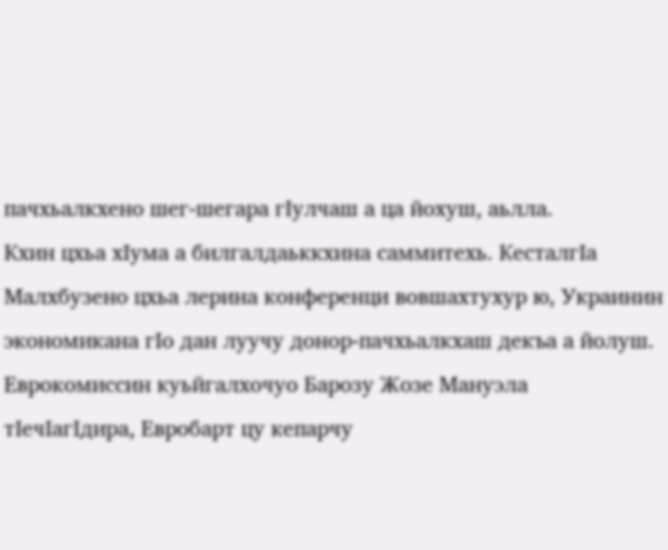пачхьалкхено шег-шегара гIулчаш а ца йохуш, аьлла.
Кхин цхьа хIума а билгалдаьккхина саммитехь. КесталгIа Малхбузено цхьа лерина конференци вовшахтухур ю, Украинин экономикана гIо дан луучу донор-пачхьалкхаш декъа а йолуш. Еврокомиссин куьйгалхочуо Барозу Жозе Мануэла тIечIагIдира, Евробарт цу кепарчу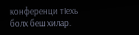конференци тIехь болх беш хилар.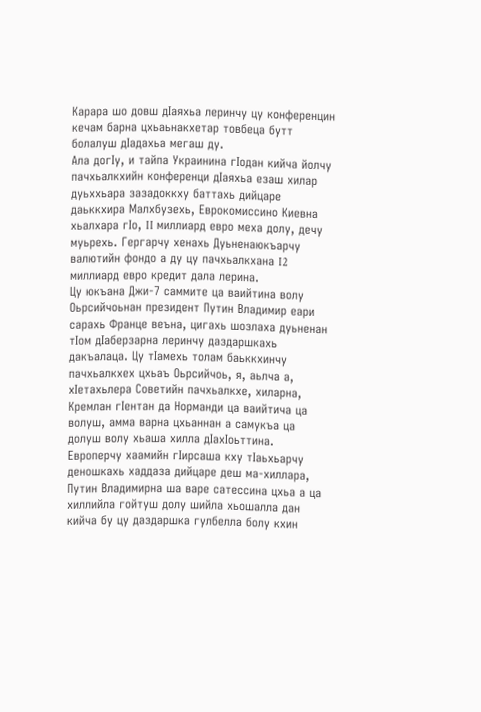Карара шо довш дIаяхьа леринчу цу конференцин кечам барна цхьаьнакхетар товбеца бутт болалуш дIадахьа мегаш ду.
Ала догIу, и тайпа Украинина гIодан кийча йолчу пачхьалкхийн конференци дIаяхьа езаш хилар дуьххьара зазадоккху баттахь дийцаре даьккхира Малхбузехь, Еврокомиссино Киевна хьалхара гIо, II миллиард евро меха долу, дечу муьрехь. Гергарчу хенахь Дуьненаюкъарчу валютийн фондо а ду цу пачхьалкхана I2 миллиард евро кредит дала лерина.
Цу юкъана Джи-7 саммите ца ваийтина волу Оьрсийчоьнан президент Путин Владимир еари сарахь Франце веъна, цигахь шозлаха дуьненан тIом дIаберзарна леринчу даздаршкахь дакъалаца. Цу тIамехь толам баьккхинчу пачхьалкхех цхьаъ Оьрсийчоь, я, аьлча а, хIетахьлера Советийн пачхьалкхе, хиларна, Кремлан гIентан да Норманди ца ваийтича ца волуш, амма варна цхьаннан а самукъа ца долуш волу хьаша хилла дIахIоьттина.
Европерчу хаамийн гIирсаша кху тIаьхьарчу деношкахь хаддаза дийцаре деш ма-хиллара, Путин Владимирна ша варе сатессина цхьа а ца хиллийла гойтуш долу шийла хьошалла дан кийча бу цу даздаршка гулбелла болу кхин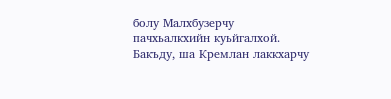болу Малхбузерчу пачхьалкхийн куьйгалхой. Бакъду, ша Кремлан лаккхарчу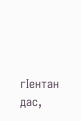гIентан дас,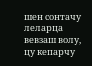шен сонтачу леларца вевзаш волу, цу кепарчу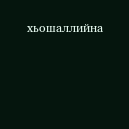хьошаллийна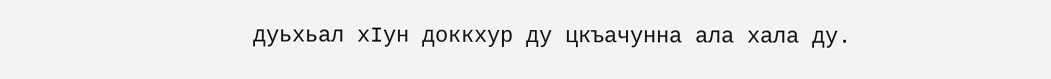дуьхьал хIун доккхур ду цкъачунна ала хала ду.